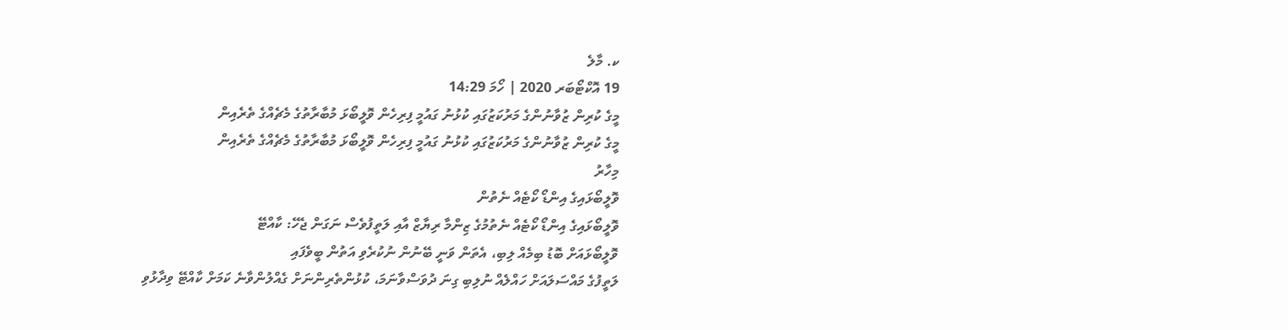ކ. މާލެ
19 އޮކްޓޯބަރ 2020 | ހޯމަ 14:29
މީގެ ކުރިން ޒުވާނުންގެ މަރުކަޒުގައި ކުޅުނު ގައުމީ ފިރިހެން ވޮލީބޯޅަ މުބާރާތުގެ މެޗެއްގެ ތެރެއިން
މީގެ ކުރިން ޒުވާނުންގެ މަރުކަޒުގައި ކުޅުނު ގައުމީ ފިރިހެން ވޮލީބޯޅަ މުބާރާތުގެ މެޗެއްގެ ތެރެއިން
މިހާރު
ވޮލީބޯޅައިގެ އިންޑޯ ކޯޓެއް ނެތުން
ވޮލީބޯޅައިގެ އިންޑޯ ކޯޓެއް ނެތުމުގެ ޒިންމާ ރިޔާޒް އާއި ލަތީފުވެސް ނަގަން ޖެހޭ: ކާއްޓޭ
ވޮލީބޯޅައަށް ބޮޑު ބިމެއް ލިބި، އެތަން ވަނީ ބޭނުން ނުކުރެވި އަތުން ބީވެފައި
ލަތީފުގެ މައްސަލައަށް ހައްލެއް ނުލިބި ގިނަ ދުވަސްވާނަމަ، ކުޅުންތެރިންނަށް ގެއްލުންވާނެ ކަމަށް ކާއްޓޭ ވިދާޅުވި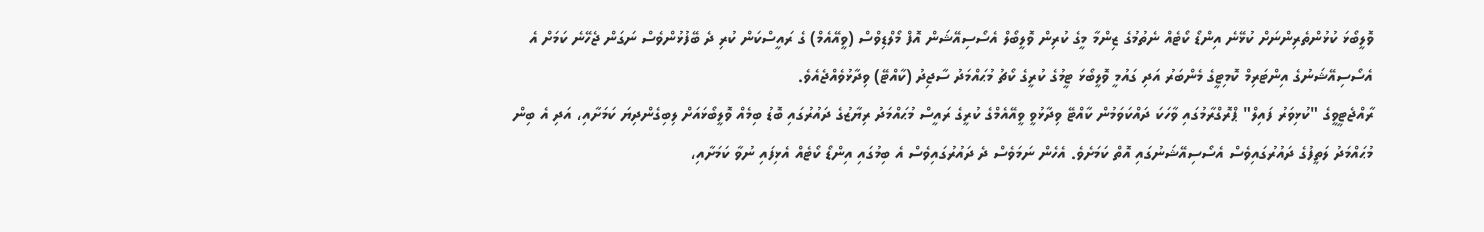ވޮލީބޯޅަ ކުޅުންތެރިންނަށް ކުޅޭނެ އިންޑޯ ކޯޓެއް ނެތުމުގެ ޒިންމާ މީގެ ކުރިން ވޮލީބޯލް އެސޯސިއޭޝަން އޮފް މޯލްޑިވްސް (ވީއޭއެމް) ގެ ރައީސްކަން ކުރި ދެ ބޭފުޅުންވެސް ނަގަން ޖެހޭނެ ކަމަށް އެ އެސޯސިއޭޝަނުގެ އިންޓަރިމް ކޮމިޓީގެ މެންބަރު އަދި ގައުމީ ވޮލީބޯޅަ ޓީމުގެ ކުރީގެ ކޯޗު މުޙައްމަދު ސާޖިދު (ކާއްޓޭ) ވިދާޅުވެއްޖެއެވެ.
ރާއްޖެޓީވީގެ "ކުޅިވަރު ފައިލް" ޕްރޮގްރާމުގައި ވާހަކަ ދައްކަވަމުން ކާއްޓޭ ވިދާޅުވީ ވީއޭއެމްގެ ކުރީގެ ރައީސް މުޙައްމަދު ރިޔާޒުގެ ދައުރުގައި ބޮޑު ބިމެއް ވޮލީބޯޅައަށް ލިބިގެންދިޔަ ކަމަށާއި، އަދި އެ ބިން މުޙައްމަދު ލަތީފުގެ ދައުރުގައިވެސް އެސޯސިއޭޝަނުގައި އޮތް ކަމަށެވެ. އެހެން ނަމަވެސް ދެ ދައުރުގައިވެސް އެ ބިމުގައި އިންޑޯ ކޯޓެއް އެޅިފައި ނުވާ ކަމަށާއި،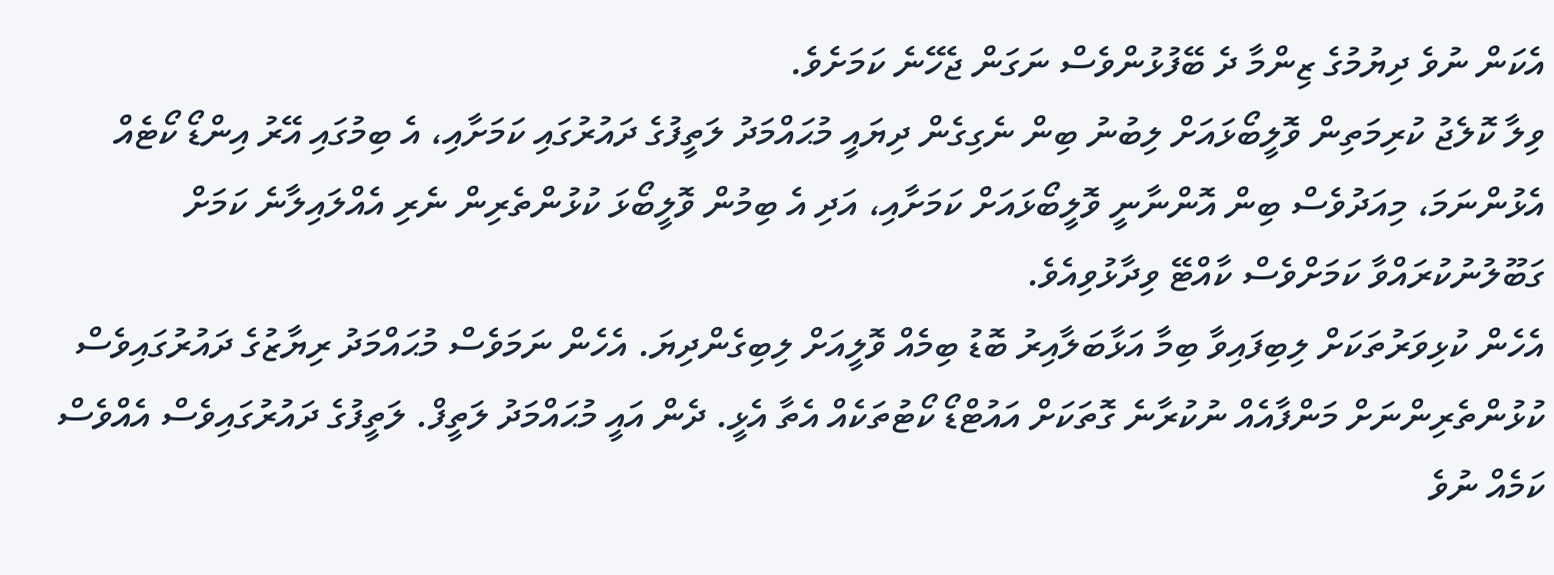އެކަން ނުވެ ދިޔުމުގެ ޒިންމާ ދެ ބޭފުޅުންވެސް ނަގަން ޖެހޭނެ ކަމަށެވެ.
ވިލާ ކޮލެޖު ކުރިމަތިން ވޮލީބޯޅައަށް ލިބުނު ބިން ނެގިގެން ދިޔައީ މުޙައްމަދު ލަތީފުގެ ދައުރުގައި ކަމަށާއި، އެ ބިމުގައި އޭރު އިންޑޯ ކޯޓެއް އެޅުންނަމަ، މިއަދުވެސް ބިން އޮންނާނީ ވޮލީބޯޅައަށް ކަމަށާއި، އަދި އެ ބިމުން ވޮލީބޯޅަ ކުޅުންތެރިން ނެރި އެއްލައިލާނެ ކަމަށް ގަބޫލުނުކުރައްވާ ކަމަށްވެސް ކާއްޓޭ ވިދާޅުވިއެވެ.
އެހެން ކުޅިވަރުތަކަށް ލިބިފައިވާ ބިމާ އަޅާބަލާއިރު ބޮޑު ބިމެއް ވޮލީއަށް ލިބިގެންދިޔަ. އެހެން ނަމަވެސް މުޙައްމަދު ރިޔާޒުގެ ދައުރުގައިވެސް ކުޅުންތެރިންނަށް މަންފާއެއް ނުކުރާނެ ގޮތަކަށް އައުޓްޑޯ ކޯޓުތަކެއް އެތާ އެޅީ. ދެން އައީ މުޙައްމަދު ލަތީފް. ލަތީފުގެ ދައުރުގައިވެސް އެއްވެސް ކަމެއް ނުވެ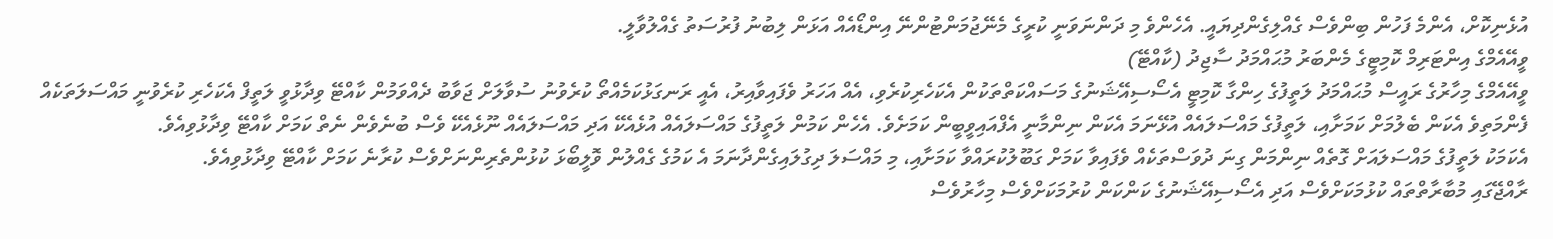އުޅެނިކޮށް، އެންމެ ފަހުން ބިންވެސް ގެއްލިގެންދިޔައީ. އެހެންވެ މި ދަންނަވަނީ ކުރީގެ މެނޭޖުމަންޓުންނޭ އިންޑޯއެއް އަޅަން ލިބުނު ފުރުސަތު ގެއްލުވާލީ.
ވީއޭއެމްގެ އިންޓަރިމް ކޮމިޓީގެ މެންބަރު މުޙައްމަދު ސާޖިދު (ކާއްޓޭ)
ވީއޭއެމްގެ މިހާރުގެ ރައީސް މުޙައްމަދު ލަތީފުގެ ހިންގާ ކޮމިޓީ އެސޯސިއޭޝަނުގެ މަސައްކަތްތަކުން އެކަހެރިކުރެވި، އެއް އަހަރު ވެފައިވާއިރު، އެއީ ރަނގަޅުކަމެއްތޯ ކުރެވުނު ސުވާލަށް ޖަވާބު ދެއްވަމުން ކާއްޓޭ ވިދާޅުވީ ލަތީފް އެކަހެރި ކުރެވުނީ މައްސަލަތަކެއް ފެންމަތިވެ އެކަން ބެލުމަށް ކަމަށާއި، ލަތީފުގެ މައްސަލައެއް އުޅޭނަމަ އެކަން ނިންމާނީ އެފްއައިވީބީން ކަމަށެވެ. އެހެން ކަމުން ލަތީފުގެ މައްސަލައެއް އުޅެއެކޭ އަދި މައްސަލައެއް ނޫޅެއެކޭ ވެސް ބުނެވެން ނެތް ކަމަށް ކާއްޓޭ ވިދާޅުވިއެވެ.
އެކަމަކު ލަތީފުގެ މައްސަލައަށް ގޮތެއް ނިންމަން ގިނަ ދުވަސްތަކެއް ވެފައިވާ ކަމަށް ގަބޫލުކުރައްވާ ކަމަށާއި، މި މައްސަލަ ދިގުލައިގެންދާނަމަ އެ ކަމުގެ ގެއްލުން ވޮލީބޯޅަ ކުޅުންތެރިންނަށްވެސް ކުރާނެ ކަމަށް ކާއްޓޭ ވިދާޅުވިއެވެ.
ރާއްޖޭގައި މުބާރާތްތައް ކުޅުމަކަށްވެސް އަދި އެސޯސިއޭޝަނުގެ ކަންކަން ކުރުމަކަށްވެސް މިހާރުވެސް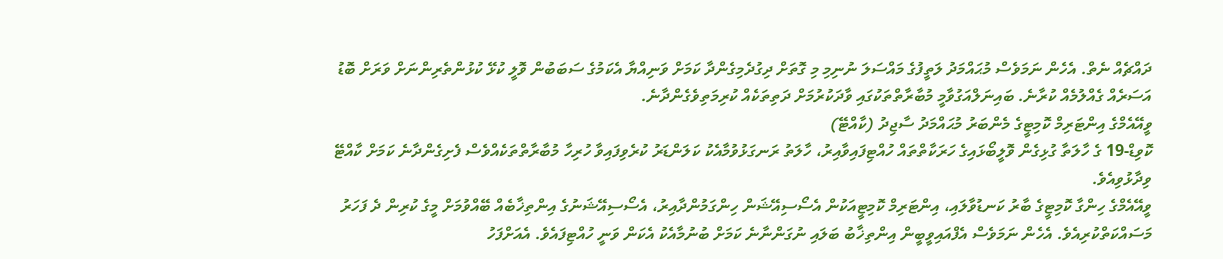ދައްޗެއް ނެތް. އެހެން ނަމަވެސް މުޙައްމަދު ލަތީފުގެ މައްސަލަ ނުނިމި މި ގޮތަށް ދިގުދެމިގެންދާ ކަމަށް ވަނިއްޔާ އެކަމުގެ ސަބަބުން ވޮލީ ކުޅޭ ކުޅުންތެރިންނަށް ވަރަށް ބޮޑު އަސަރެއް ގެއްލުމެއް ކުރާނެ. ބައިނަލްއަގުވާމީ މުބާރާތްތަކުގައި ވާދަކުރުމަށް ދަތިތަކެއް ކުރިމަތިވެގެންދާނެ.
ވީއޭއެމްގެ އިންޓަރިމް ކޮމިޓީގެ މެންބަރު މުޙައްމަދު ސާޖިދު (ކާއްޓޭ)
ކޮވިޑް-19 ގެ ހާލަތާ ގުޅިގެން ވޮލީބޯޅައިގެ ހަރަކާތްތައް ހުއްޓިފައިވާއިރު، ހާލަތު ރަނގަޅުވުމާއެކު ކަލަންޑަރު ކުރެވިފައިވާ ހުރިހާ މުބާރާތްތަކެއްވެސް ފެށިގެންދާނެ ކަމަށް ކާއްޓޭ ވިދާޅުވިއެވެ.
ވީއޭއެމްގެ ހިންގާ ކޮމިޓީގެ ބާރު ކަނޑުވާލައި، އިންޓަރިމް ކޮމިޓީއަކުން އެސޯސިއޭޝަން ހިންގަމުންދާއިރު، އެސޯސިއޭޝަނުގެ އިންތިޚާބެއް ބޭއްވުމަށް މީގެ ކުރިން ދެ ފަހަރު މަސައްކަތްކުރިއެވެ. އެހެން ނަމަވެސް އެފްއައިވީބީން އިންތިޚާބު ބަލައި ނުގަންނާނެ ކަމަށް ބުނުމާއެކު އެކަން ވަނީ ހުއްޓިފައެވެ. އެއަށްފަހު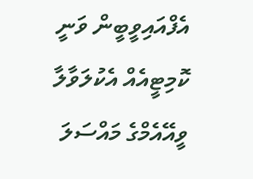އެފްއައިވީބީން ވަނީ ކޮމިޓީއެއް އެކުލަވާލާ ވީއޭއެމްގެ މައްސަލަ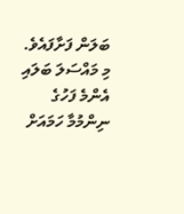ބަލަން ފަށާފައެވެ. މި މައްސަލަ ބަލައި އެންމެ ފަހުގެ ނިންމުމާ ހަމައަށް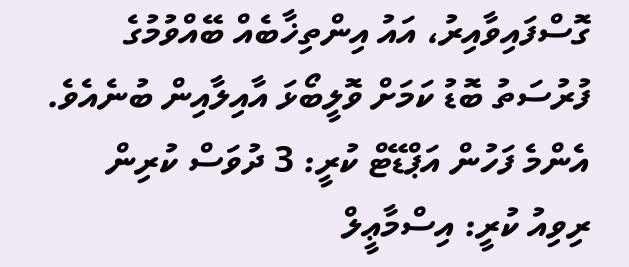ގޮސްފައިވާއިރު، އައު އިންތިޚާބެއް ބޭއްވުމުގެ ފުރުސަތު ބޮޑު ކަމަށް ވޮލީބޯޅަ އާއިލާއިން ބުނެއެވެ.
އެންމެ ފަހުން އަޕްޑޭޓް ކުރީ: 3 ދުވަސް ކުރިން
ރިވިއު ކުރީ: އިސްމާޢީލް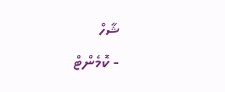ޝާހް
- ކޮމެންޓް